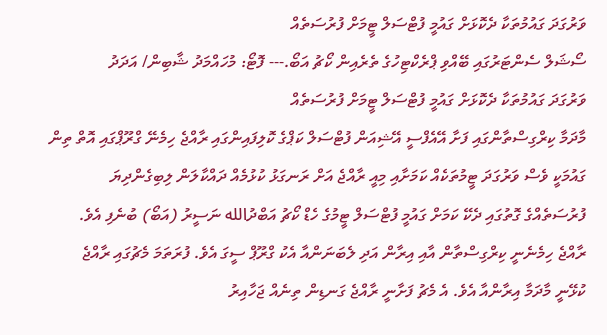ވަރުގަދަ ގައުމުތަކާ ދެކޮޅަށް ގައުމީ ފުޓްސަލް ޓީމަށް ފުރުސަތެއް
ސޯޝަލް ސެންޓަރުގައި ބޭއްވި ޕްރެކްޓިހުގެ ތެރެއިން ކޯޗު އަބޯ.--- ފޮޓޯ: މުހައްމަދު ޝާބިން/ އަދަދު
ވަރުގަދަ ގައުމުތަކާ ދެކޮޅަށް ގައުމީ ފުޓްސަލް ޓީމަށް ފުރުސަތެއް
މާދަމާ ކިރްގިސްތާންގައި ފަށާ އޭއެފްސީ އޭޝިއަން ފުޓްސަލް ކަޕްގެ ކޮލިފައިންގައި ރާއްޖެ ހިމެނޭ ގްރޫޕްގައި އޮތް ތިން ގައުމަކީ ވެސް ވަރުގަދަ ޓީމުތަކެއް ކަމަށާއި މިއީ ރާއްޖެ އަށް ރަނގަޅު ކުޅުމެއް ދައްކާލަން ލިބިގެންދިޔަ ފުރުސަތެއްގެ ގޮތުގައި ދެކޭ ކަމަށް ގައުމީ ފުޓްސަލް ޓީމުގެ ހެޑް ކޯޗު އަބްދުالله ނަސީރު (އަބޯ) ބުނެފި އެވެ.
ރާއްޖެ ހިމެނެނީ ކިރްގިސްތާން އާއި އިރާން އަދި ލެބަނަންއާ އެކު ގްރޫޕް ސީގަ އެވެ. ފުރަތަމަ މެޗުގައި ރާއްޖެ ކުޅޭނީ މާދަމާ އިރާންއާ އެވެ. އެ މެޗު ފަށާނީ ރާއްޖެ ގަނޑިން ތިނެއް ޖަހާއިރު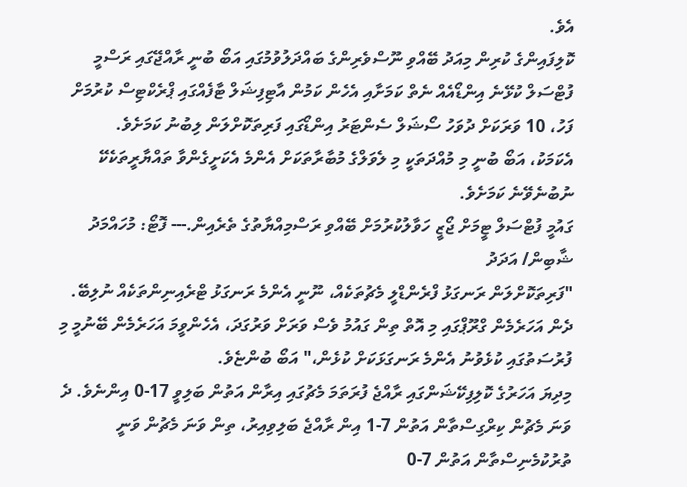އެވެ.
ކޮލިފައިންގެ ކުރިން މިއަދު ބޭއްވި ނޫސްވެރިންގެ ބައްދަލުވުމުގައި އަބޯ ބުނީ ރާއްޖޭގައި ރަސްމީ ފުޓްސަލް ކުޅޭނެ އިންޑޯއެއް ނެތް ކަމަށާއި އެހެން ކަމުން އާޓިފިޝަލް ޓާފެއްގައި ޕްރެކްޓިސް ކުރުމަށް ފަހު، 10 ވަރަކަށް ދުވަހު ސޯޝަލް ސެންޓަރު އިންޑޯގައި ފަރިތަކޮށްލަން ލިބުނު ކަމަށެވެ.
އެކަމަކު، އަބޯ ބުނީ މި މުއްދަތަކީ މި ލެވަލްގެ މުބާރާތަކަށް އެންމެ އެކަށީގެންވާ ތައްޔާރީތަކެކޭ ނުބުނެވޭނެ ކަމަށެވެ.
ގައުމީ ފުޓްސަލް ޓީމަށް ޖޯޒީ ހަވާލުކުރުމަށް ބޭއްވި ރަސްމިއްޔާތުގެ ތެރެއިން.--- ފޮޓޯ: މުހައްމަދު ޝާބިން/ އަދަދު
"ފަރިތަކޮށްލަން ރަނގަޅު ފްރެންޑްލީ މެޗުތަކެއް، ނޫނީ އެންމެ ރަނގަޅު ޓްރެއިނިންތަކެއް ނުލިބޭ. ދެން އަހަރެމެން ގްރޫޕްގައި މި އޮތް ތިން ގައުމު ވެސް ވަރަށް ވަރުގަދަ، އެހެންވީމަ އަހަރެމެން ބޭނުމީ މި ފުރުސަތުގައި ކުޅެވުނު އެންމެ ރަނގަޅަކަށް ކުޅެން،" އަބޯ ބުންޏެވެ.
މިދިޔަ އަހަރުގެ ކޮލިފިކޭޝަންގައި ރާއްޖެ ފުރަތަމަ މެޗުގައި އިރާން އަތުން ބަލިވީ 17-0 އިންނެވެ. ދެ ވަނަ މެޗުން ކިރްގިސްތާން އަތުން 7-1 އިން ރާއްޖެ ބަލިވިއިރު، ތިން ވަނަ މެޗުން ވަނީ ތުރުކުމެނިސްތާން އަތުން 7-0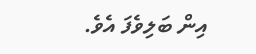އިން ބަލިވެފަ އެވެ.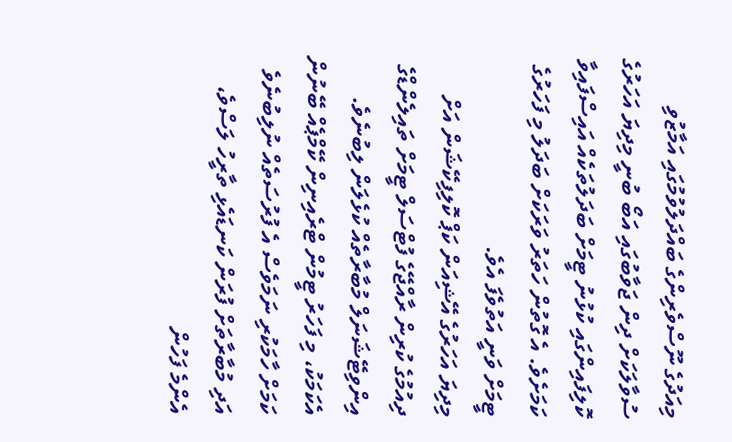މިއަދުގެ ނޫސްވެރިންގެ ބައްދަލުވުމުގައި އަމާޒުވި ސުވާލަކަށް ދިން ޖަވާބުގައި އަބޯ ބުނީ މިދިޔަ އަހަރުގެ ކޮލިފައިންގައި ކުޅުނު ޓީމަށް ބަދަލުތަކެއް އައިސްފައިވާ ކަމަށެވެ. އެ ގޮތުން ހަތަރު ވަރަކަށް ބަދަލު މި ފަހަރުގެ ޓީމަށް ވަނީ އަތުވެފަ އެވެ.
މިދިޔަ އަހަރުގެ އޭޝިއަން ކަޕް ކޮލިފިކޭޝަން އަށް ދިއުމުގެ ކުރިން ރާއްޖޭގެ ފުޓްސަލް ޓީމަށް ތައިލެންޑްގެ އިންވިޓޭޝަނަލް މުބާރާތެއް ކުޅެލަން ލިބުނެވެ. އެކަމަކު، މި ފަހަރު ޓީމުން ޓްރެއިނިން ކޭމްޕެއް ބޭނުން ކަމަށް ހާމަކުރި ނަމަވެސް އެ ފުރުސަތެއް ނުލިބުނެވެ އަދި މުބާރާތަށް ފުރަން ކަނޑައެޅި ތާރީހު ލަސްވެ، އެންމެ ފަހުން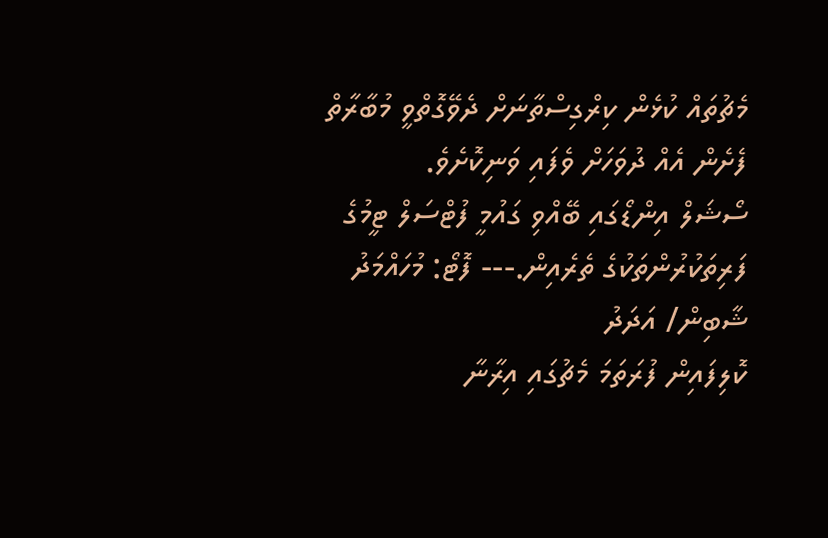މެޗުތައް ކުޅެން ކިރްގިސްތާނަށް ދެވޭގޮތްވީ މުބާރާތް ފެށެން އެއް ދުވަހަށް ވެފައި ވަނިކޮށެވެ.
ސޯޝަލް އިންޑޯގައި ބޭއްވި ގައުމީ ފުޓްސަލް ޓީމުގެ ފަރިތަކުރުންތަކުގެ ތެރެއިން.--- ފޮޓޯ: މުހައްމަދު ޝާބިން/ އަދަދު
ކޮލިފައިން ފުރަތަމަ މެޗުގައި އިރާނާ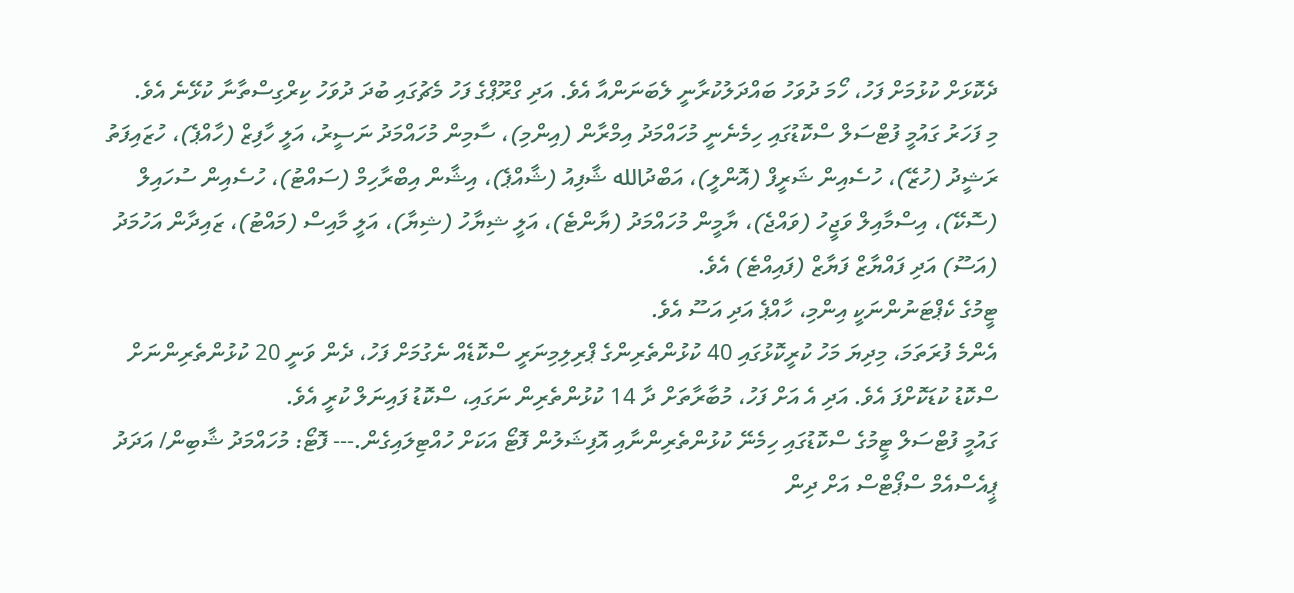ދެކޮޅަށް ކުޅުމަށް ފަހު، ހޯމަ ދުވަހު ބައްދަލުކުރާނީ ލެބަނަންއާ އެވެ. އަދި ގްރޫޕްގެ ފަހު މެޗުގައި ބުދަ ދުވަހު ކިރްގިސްތާނާ ކުޅޭނެ އެވެ.
މި ފަހަރު ގައުމީ ފުޓްސަލް ސްކޮޑުގައި ހިމެނެނީ މުހައްމަދު އިމްރާން (އިންމި)، ސާމިން މުހައްމަދު ނަސީރު، އަލީ ހާފިޒް (ހާއްޕެ)، ހުޒައިފަތު ރަޝީދު (ހުޒޭ)، ހުސެއިން ޝަރީފް (އޮންލީ)، އަބްދުالله ޝާފިއު (ޝާއްޕެ)، އިޝާން އިބްރާހިމް (ސައްޓު)، ހުސެއިން ސުހައިލް (ސޮކޭ)، އިސްމާއިލް ވަޖީހު (ވައްޖެ)، ޔާމީން މުހައްމަދު (ޔާންޓެ)، އަލީ ޝިޔާހު (ޝިޔާ)، އަލީ މާއިސް (މައްޓު)، ޒައިދާން އަހުމަދު (އަސޫ) އަދި ފައްޔާޒް ފަޔާޒް (ފައިއްޓެ) އެވެ.
ޓީމުގެ ކެޕްޓަނުންނަކީ އިންމި، ހާއްޕެ އަދި އަސޫ އެވެ.
އެންމެ ފުރަތަމަ، މިދިޔަ މަހު ކުރީކޮޅުގައި 40 ކުޅުންތެރިންގެ ޕްރިލިމިނަރީ ސްކޮޑެއް ނެގުމަށް ފަހު، ދެން ވަނީ 20 ކުޅުންތެރިންނަށް ސްކޮޑު ކުޑަކޮށްފަ އެވެ. އަދި އެ އަށް ފަހު، މުބާރާތަށް ދާ 14 ކުޅުންތެރިން ނަގައި، ސްކޮޑު ފައިނަލް ކުރީ އެވެ.
ގައުމީ ފުޓްސަލް ޓީމުގެ ސްކޮޑުގައި ހިމެނޭ ކުޅުންތެރިންނާއި އޮފިޝަލުން ފޮޓޯ އަކަށް ހުއްޓިލައިގެން.--- ފޮޓޯ: މުހައްމަދު ޝާބިން/ އަދަދު
ޕީއެސްއެމް ސްޕޯޓްސް އަށް ދިން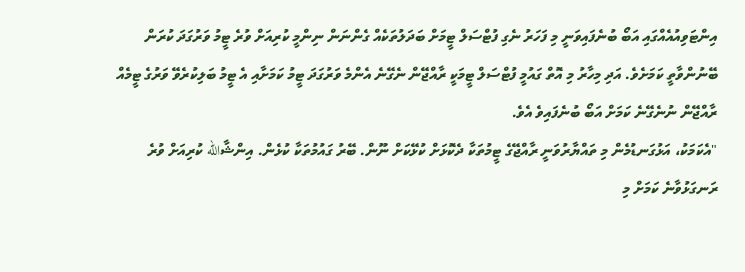އިންޓަވިއުއެއްގައި އަބޯ ބުނެފައިވަނީ މި ފަހަރު ނެގި ފުޓްސަލް ޓީމަށް ބަދަލުތަކެއް ގެންނަން ނިންމީ ކުރިއަށް ވުރެ ޓީމު ވަރުގަދަ ކުރަން ބޭނުންވާތީ ކަމަށެވެ. އަދި މިހާރު މި އޮތް ގައުމީ ފުޓްސަލް ޓީމަކީ ރާއްޖޭން ނެގޭނެ އެންމެ ވަރުގަދަ ޓީމު ކަމަށާއި އެ ޓީމު ބަލިކުރެވޭ ވަރުގެ ޓީމެއް ރާއްޖޭން ނުނެގޭނެ ކަމަށް އަބޯ ބުނެފައިވެ އެވެ.
"އެކަމަކު، އަޅުގަނޑުމެން މި ތައްޔާރުވަނީ ރާއްޖޭގެ ޓީމުތަކާ ދެކޮޅަށް ކުޅޭކަށް ނޫން. ބޭރު ގައުމުތަކާ ކުޅެން. އިންޝާالله ކުރިއަށް ވުރެ ރަނގަޅުވާނެ ކަމަށް މި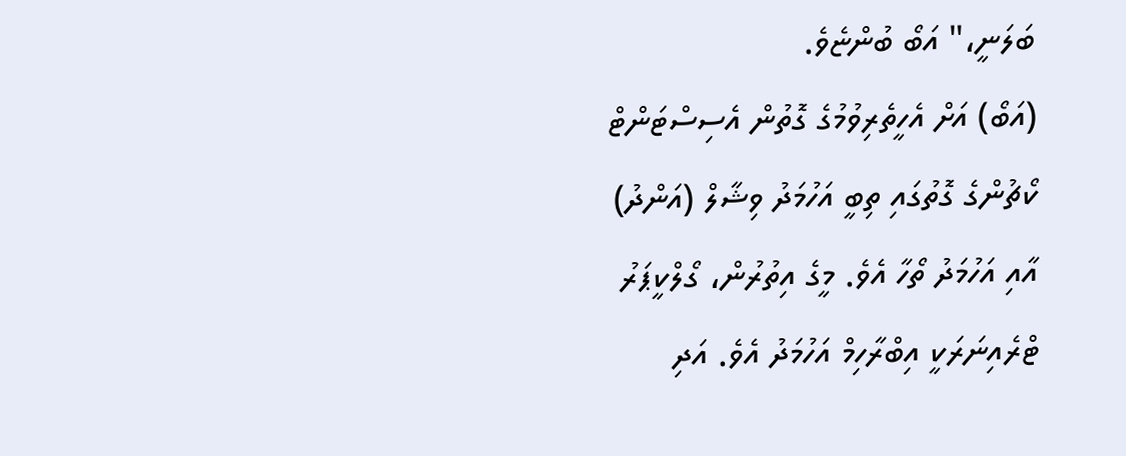ބަލަނީ،" އަބޯ ބުންޏެވެ.
(އަބޯ) އަށް އެހީތެރިވުމުގެ ގޮތުން އެސިސްޓަންޓް ކޯޗުންގެ ގޮތުގައި ތިބީ އަހުމަދު ވިޝާލް (އަންދު) އާއި އަހުމަދު ތޯހާ އެވެ. މީގެ އިތުރުން، ގޯލްކީޕަރު ޓްރެއިނަރަކީ އިބްރާހިމް އަހުމަދު އެވެ. އަދި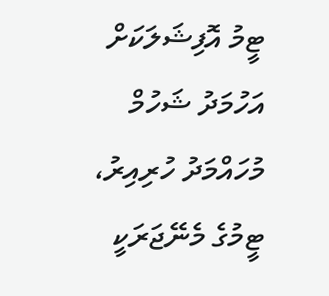ޓީމު އޮފިޝަލަކަށް އަހުމަދު ޝަހުމް މުހައްމަދު ހުރިއިރު، ޓީމުގެ މެނޭޖަރަކީ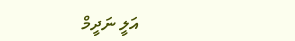އަލީ ނަދީމް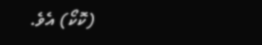(ކޮކޯ) އެވެ.